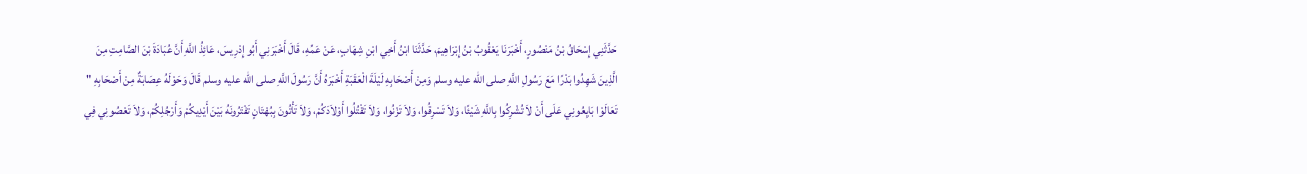حَدَّثَنِي إِسْحَاقُ بْنُ مَنْصُورٍ، أَخْبَرَنَا يَعْقُوبُ بْنُ إِبْرَاهِيمَ، حَدَّثَنَا ابْنُ أَخِي ابْنِ شِهَابٍ، عَنْ عَمِّهِ، قَالَ أَخْبَرَنِي أَبُو إِدْرِيسَ، عَائِذُ اللَّهِ أَنَّ عُبَادَةَ بْنَ الصَّامِتِ مِنَ الَّذِينَ شَهِدُوا بَدْرًا مَعَ رَسُولِ اللَّهِ صلى الله عليه وسلم وَمِنْ أَصْحَابِهِ لَيْلَةَ الْعَقَبَةِ أَخْبَرَهُ أَنَّ رَسُولَ اللَّهِ صلى الله عليه وسلم قَالَ وَحَوْلَهُ عِصَابَةٌ مِنْ أَصْحَابِهِ " تَعَالَوْا بَايِعُونِي عَلَى أَنْ لاَ تُشْرِكُوا بِاللَّهِ شَيْئًا، وَلاَ تَسْرِقُوا، وَلاَ تَزْنُوا، وَلاَ تَقْتُلُوا أَوْلاَدَكُمْ، وَلاَ تَأْتُونَ بِبُهْتَانٍ تَفْتَرُونَهُ بَيْنَ أَيْدِيكُمْ وَأَرْجُلِكُمْ، وَلاَ تَعْصُونِي فِي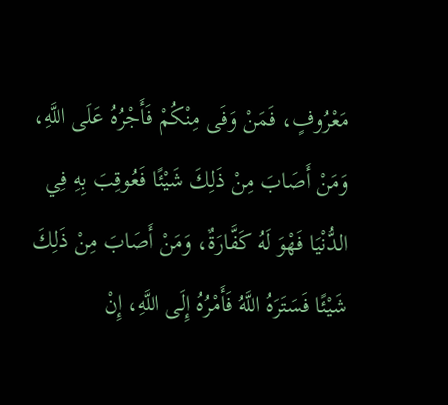مَعْرُوفٍ، فَمَنْ وَفَى مِنْكُمْ فَأَجْرُهُ عَلَى اللَّهِ، وَمَنْ أَصَابَ مِنْ ذَلِكَ شَيْئًا فَعُوقِبَ بِهِ فِي الدُّنْيَا فَهْوَ لَهُ كَفَّارَةٌ، وَمَنْ أَصَابَ مِنْ ذَلِكَ شَيْئًا فَسَتَرَهُ اللَّهُ فَأَمْرُهُ إِلَى اللَّهِ، إِنْ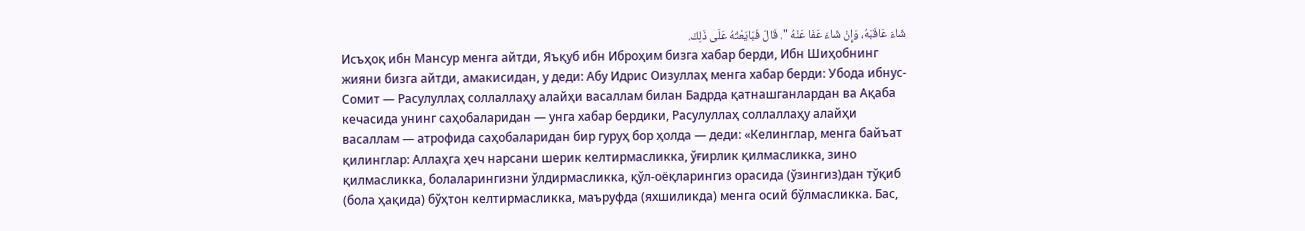شَاءَ عَاقَبَهُ، وَإِنْ شَاءَ عَفَا عَنْهُ ". قَالَ فَبَايَعْتُهُ عَلَى ذَلِكَ.
Исъҳоқ ибн Мансур менга айтди, Яъқуб ибн Иброҳим бизга хабар берди, Ибн Шиҳобнинг жияни бизга айтди, амакисидан, у деди: Абу Идрис Оизуллаҳ менга хабар берди: Убода ибнус-Сомит — Расулуллаҳ соллаллаҳу алайҳи васаллам билан Бадрда қатнашганлардан ва Ақаба кечасида унинг саҳобаларидан — унга хабар бердики, Расулуллаҳ соллаллаҳу алайҳи васаллам — атрофида саҳобаларидан бир гуруҳ бор ҳолда — деди: «Келинглар, менга байъат қилинглар: Аллаҳга ҳеч нарсани шерик келтирмасликка, ўғирлик қилмасликка, зино қилмасликка, болаларингизни ўлдирмасликка, қўл-оёқларингиз орасида (ўзингиз)дан тўқиб (бола ҳақида) бўҳтон келтирмасликка, маъруфда (яхшиликда) менга осий бўлмасликка. Бас,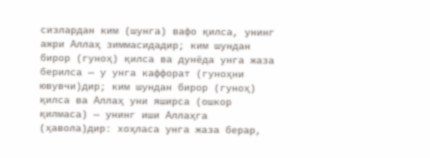сизлардан ким (шунга) вафо қилса, унинг ажри Аллаҳ зиммасидадир; ким шундан бирор (гуноҳ) қилса ва дунёда унга жаза берилса — у унга каффорат (гуноҳни ювувчи)дир; ким шундан бирор (гуноҳ) қилса ва Аллаҳ уни яширса (ошкор қилмаса) — унинг иши Аллаҳга (ҳавола)дир: хоҳласа унга жаза берар,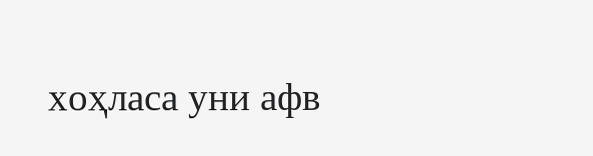хоҳласа уни афв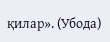қилар». (Убода)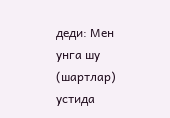деди: Мен унга шу (шартлар) устида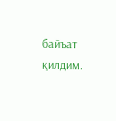байъат қилдим.